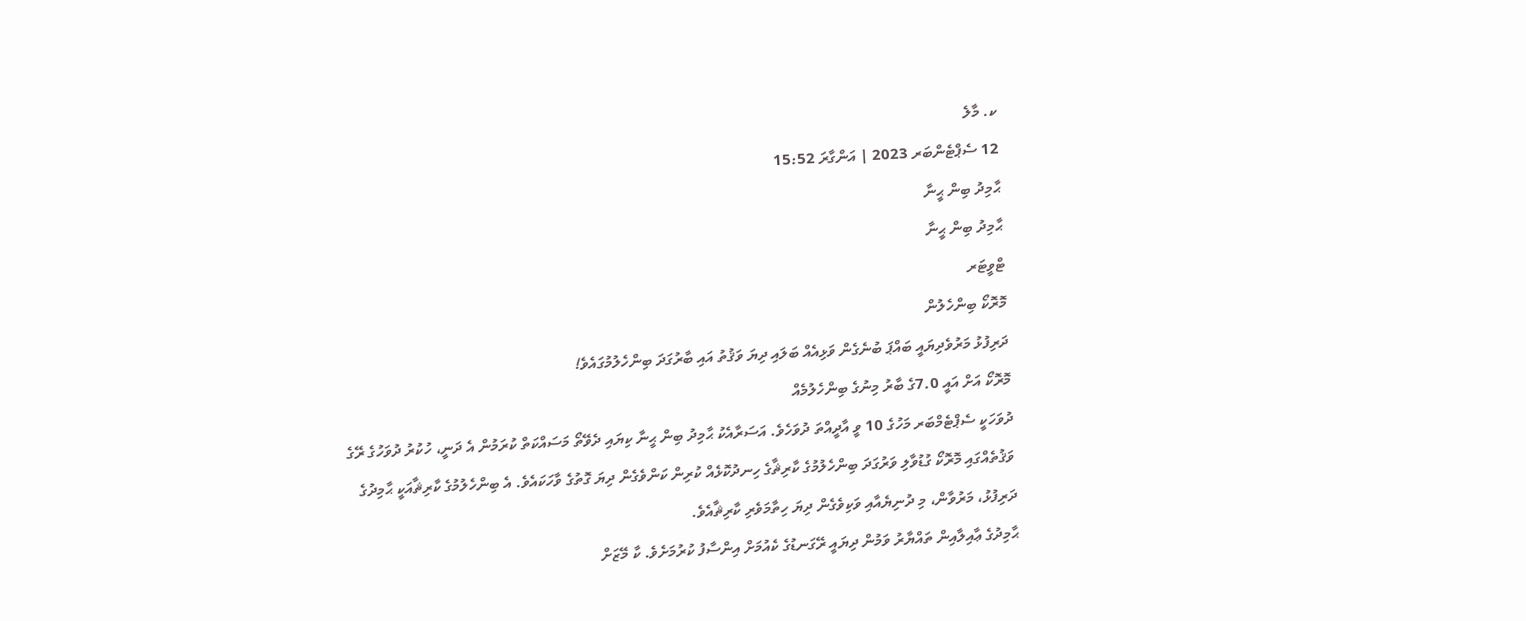ކ. މާލެ
12 ސެޕްޓެންބަރ 2023 | އަންގާރަ 15:52
ޙާމިދު ބިން ޙީނާ
ޙާމިދު ބިން ޙީނާ
ޓްވީޓަރ
މޮރޮކޯ ބިންހެލުން
ދަރިފުޅު މަރުވެދިޔައީ ބައްޕަ ބުނެގެން ވަޅިއެއް ބަލައި ދިޔަ ވަޤުތު އައި ބާރުގަދަ ބިންހެލުމުގައެވެ!
މޮރޮކޯ އަށް އައީ 7.0ގެ ބާރު މިނުގެ ބިންހެލުމެއް
ދުވަހަކީ ސެޕްޓެމްބަރ މަހުގެ 10 ވީ އާދީއްތަ ދުވަހެވެ. އަސަރާއެކު ޙާމިދު ބިން ޙީނާ ކިޔައި ދެވޭތޯ މަސައްކަތް ކުރަމުން އެ ދަނީ، ހުކުރު ދުވަހުގެ ރޭގެ ވަޤުތެއްގައި މޮރޮކޯ ގުޑުވާލި ވަރުގަދަ ބިންހެލުމުގެ ކާރިޘާގެ ހިނދުކޮޅެއް ކުރިން ކަންވެގެން ދިޔަ ގޮތުގެ ވާހަކައެވެ. އެ ބިންހެލުމުގެ ކާރިޘާއަކީ ޙާމިދުގެ ދަރިފުޅު، މަރުވާން، މި ދުނިޔެއާއި ވަކިވެގެން ދިޔަ ހިތާމަވެރި ކާރިޘާއެވެ.
ޙާމިދުގެ ޢާއިލާއިން ތައްޔާރު ވަމުން ދިޔައީ ރޭގަނޑުގެ ކެއުމަށް އިންސާފު ކުރުމަށެވެ. ކާ މޭޒަށް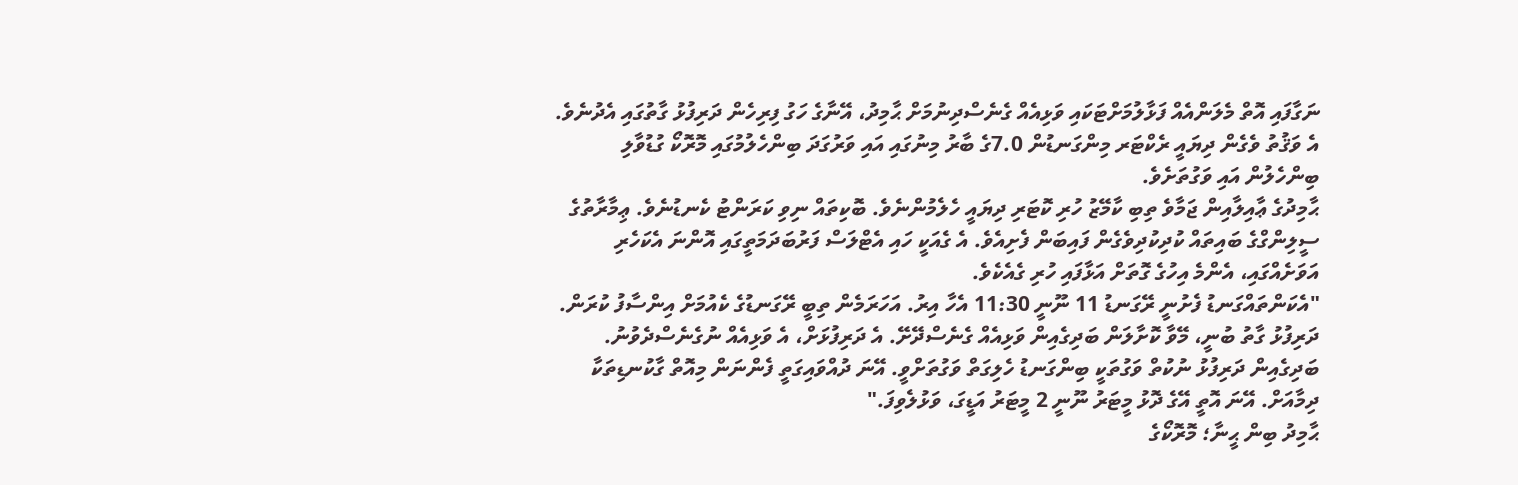ނަގާފައި އޮތް މެލަންއެއް ފަޅާލުމަށްޓަކައި ވަޅިއެއް ގެނެސްދިނުމަށް ޙާމިދު، އޭނާގެ ހަގު ފިރިހެން ދަރިފުޅު ގާތުގައި އެދުނެވެ. އެ ވަޤުތު ވެގެން ދިޔައީ ރެކްޓަރ މިންގަނޑުން 7.0ގެ ބާރު މިނުގައި އައި ވަރުގަދަ ބިންހެލުމުގައި މޮރޮކޯ ގުޑުވާލި ބިންހެލުން އައި ވަގުތަށެވެ.
ޙާމިދުގެ ޢާއިލާއިން ޖަމާވެ ތިބި ކާމޭޒު ހުރި ކޮޓަރި ދިޔައީ ހެލެމުންނެވެ. ބޮކިތައް ނިވި ކަރަންޓު ކެނޑުނެވެ. ޢިމާރާތުގެ ސީލިންގްގެ ބައިތައް ކުދިކުދިވެގެން ފައިބަން ފެށިއެވެ. އެ ގެއަކީ ހައި އެޓްލަސް ފަރުބަދަމަތީގައި އޮންނަ އެކަހެރި އަވަށެއްގައި، އެންމެ އިހުގެ ގޮތަށް އަޅާފައި ހުރި ގެއެކެވެ.
"އެކަންތައްގަނޑު ފެށުނީ ރޭގަނޑު 11 ނޫނީ 11:30 އެހާ އިރު. އަހަރަމެން ތިބީ ރޭގަނޑުގެ ކެއުމަށް އިންސާފު ކުރަން. ދަރިފުޅު ގާތު ބުނީ، މޭވާ ކޮށާލަން ބަދިގެއިން ވަޅިއެއް ގެނެސްދޭށޭ. އެ ދަރިފުޅަށް، އެ ވަޅިއެއް ނުގެނެސްދެވުނު. ބަދިގެއިން ދަރިފުޅު ނުކުތް ވަގުތަކީ ބިންގަނޑު ހެލިގަތް ވަގުތަށްވީ. އޭނަ ދުއްވައިގަތީ ފެންނަން މިއޮތް ގާކުނޑިތަކާ ދިމާއަށް. އޭނަ އޮތީ އޭގެ ދޮޅު މީޓަރު ނޫނީ 2 މީޓަރު އަޑީގަ، ވަޅުލެވިފަ."
ޙާމިދު ބިން ޙީނާ؛ މޮރޮކޯގެ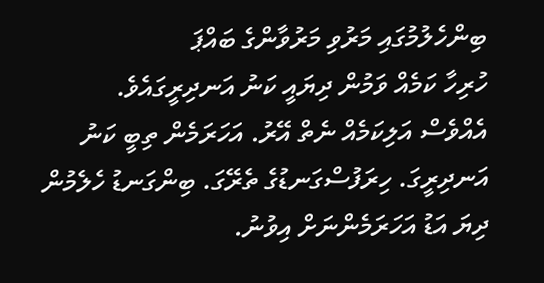ބިންހެލުމުގައި މަރުވި މަރުވާންގެ ބައްޕަ
ހުރިހާ ކަމެއް ވަމުން ދިޔައީ ކަނު އަނދިރީގައެވެ.
އެއްވެސް އަލިކަމެއް ނެތް އޭރު. އަހަރަމެން ތިބީ ކަނު އަނދިރީގަ. ހިރަފުސްގަނޑުގެ ތެރޭގަ. ބިންގަނޑު ހެލެމުން ދިޔަ އަޑު އަހަރަމެންނަށް އިވުނު.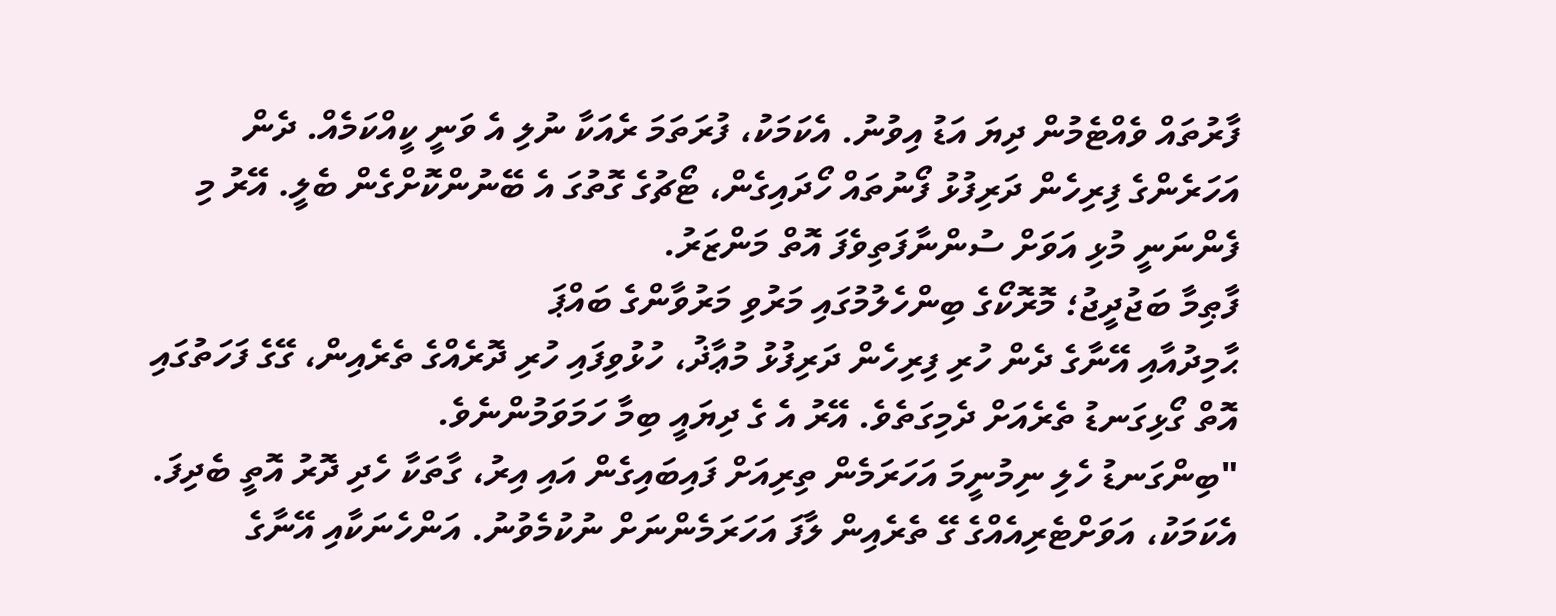ފާރުތައް ވެއްޓެމުން ދިޔަ އަޑު އިވުނު. އެކަމަކު، ފުރަތަމަ ރެއަކާ ނުލި އެ ވަނީ ކީއްކަމެއް. ދެން އަހަރެންގެ ފިރިހެން ދަރިފުޅު ފޯނުތައް ހޯދައިގެން، ޓޯޗުގެ ގޮތުގަ އެ ބޭނުންކޮށްގެން ބެލީ. އޭރު މި ފެންނަނީ މުޅި އަވަށް ސުންނާފަތިވެފަ އޮތް މަންޒަރު.
ފާޠިމާ ބަޖުދީޖު؛ މޮރޮކޯގެ ބިންހެލުމުގައި މަރުވި މަރުވާންގެ ބައްޕަ
ޙާމިދުއާއި އޭނާގެ ދެން ހުރި ފިރިހެން ދަރިފުޅު މުޢާޛު، ހުޅުވިފައި ހުރި ދޮރެއްގެ ތެރެއިން، ގޭގެ ފަހަތުގައި އޮތް ގޯޅިގަނޑު ތެރެއަށް ދެމިގަތެވެ. އޭރު އެ ގެ ދިޔައީ ބިމާ ހަމަވަމުންނެވެ.
"ބިންގަނޑު ހެލި ނިމުނީމަ އަހަރަމެން ތިރިއަށް ފައިބައިގެން އައި އިރު، ގާތަކާ ހެދި ދޮރު އޮތީ ބެދިފަ. އެކަމަކު، އަވަށްޓެރިއެއްގެ ގޭ ތެރެއިން ލާފަ އަހަރަމެންނަށް ނުކުމެވުނު. އަންހެނަކާއި އޭނާގެ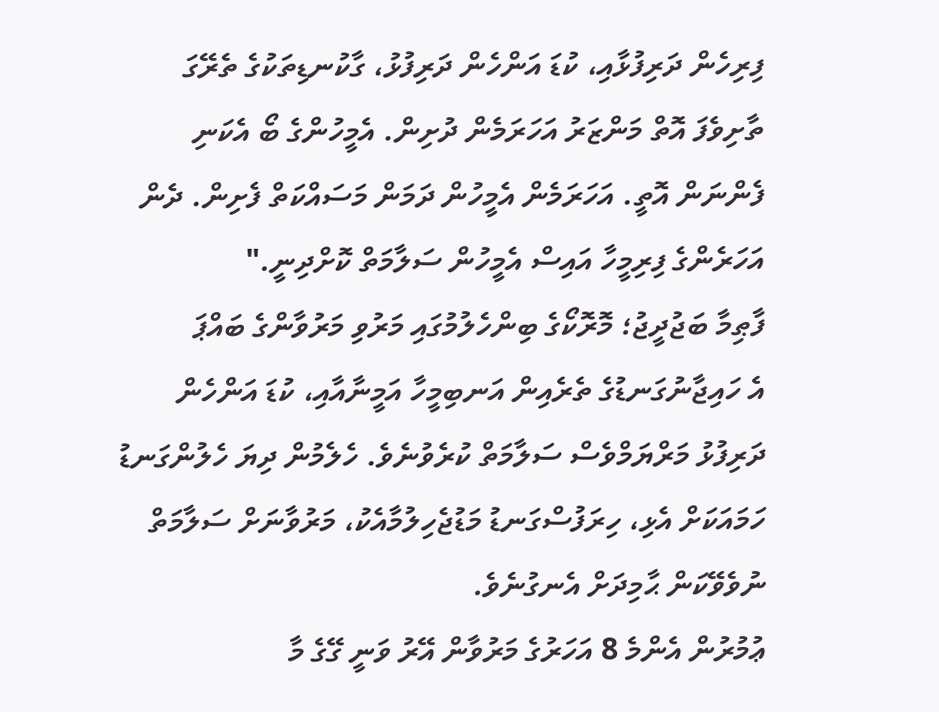ފިރިހެން ދަރިފުޅާއި، ކުޑަ އަންހެން ދަރިފުޅު، ގާކުނޑިތަކުގެ ތެރޭގަ ތާށިވެފަ އޮތް މަންޒަރު އަހަރަމެން ދުށިން. އެމީހުންގެ ބޯ އެކަނި ފެންނަން އޮތީ. އަހަރަމެން އެމީހުން ދަމަން މަސައްކަތް ފެށިން. ދެން އަހަރެންގެ ފިރިމީހާ އައިސް އެމީހުން ސަލާމަތް ކޮށްދިނީ."
ފާޠިމާ ބަޖުދީޖު؛ މޮރޮކޯގެ ބިންހެލުމުގައި މަރުވި މަރުވާންގެ ބައްޕަ
އެ ހައިޖާނުގަނޑުގެ ތެރެއިން އަނބިމީހާ އަމީނާއާއި، ކުޑަ އަންހެން ދަރިފުޅު މަރްޔަމްވެސް ސަލާމަތް ކުރެވުނެވެ. ހެލެމުން ދިޔަ ހެލުންގަނޑު ހަމައަކަށް އެޅި، ހިރަފުސްގަނޑު މަޑުޖެހިލުމާއެކު، މަރުވާނަށް ސަލާމަތް ނުވެވޭކަން ޙާމިދަށް އެނގުނެވެ.
ޢުމުރުން އެންމެ 8 އަހަރުގެ މަރުވާން އޭރު ވަނީ ގޭގެ މާ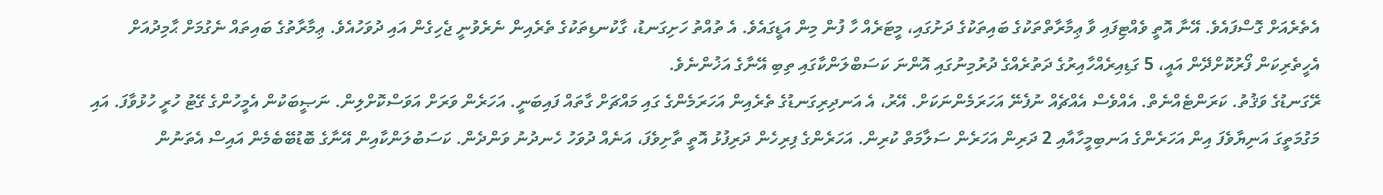އެތެރެއަށް ގޮސްފައެވެ. އޭނާ އޮތީ ވެއްޓިފައި ވާ ޢިމާރާތްތަކުގެ ބައިތަކުގެ ދަށުގައި، މީޓަރެއް ހާ ފުން މިން އަޑީގައެވެ. އެ ތުއްތު ހަށިގަނޑު، ގާކުނޑިތަކުގެ ތެރެއިން ނެރެވުނީ ޖެހިގެން އައި ދުވަހުއެވެ. ޢިމާރާތުގެ ބައިތައް ނެގުމަށް ޙާމިދުއަށް އެހީތެރިކަން ފޯރުކޮށްދޭން އައީ، 5 ގަޑިއިރެއްހާއިރުގެ ދަތުރެއްގެ ދުރުމިނުގައި އޮންނަ ކަސަބްލަންކާގައި ތިބި އޭނާގެ އަޚުންނެވެ.
ރޭގަނޑުގެ ވަޤުތު. ކަރަންޓެއްނެތް. އެއްވެސް އެއްޗެއް ނުފެނޭ އަހަރަމެންނަކަށް. އޭރު، އެ އަނދިރިގަނޑުގެ ތެރެއިން އަހަރަމެންގެ ގައި މައްޗަށް ގާތައް ފައިބަނީ. އަހަރެން ވަރަށް އަވަސްކޮށްލިން. ނަޞީބަކުން އެމީހުންގެ ގޭޓު ހުރީ ހުޅުވާފަ. އައި މަގުމަތީގަ އަނިޔާވެފަ އިން އަހަރެންގެ އަނބިމީހާއާއި 2 ދަރިން އަހަރެން ސަލާމަތް ކުރިން. އަހަރެންގެ ފިރިހެން ދަރިފުޅު އޮތީ ތާށިވެފަ، އަނެއް ދުވަހު ހެނދުނު ވަންދެން. ކަސަބުލަންކާއިން އޭނާގެ ބޮޑުބޭބެމެން އައިސް އެތަނުން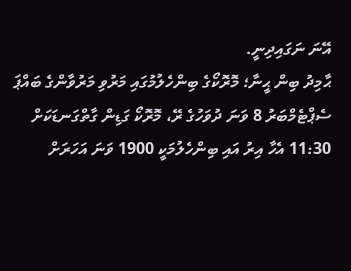އޭނަ ނަގައިދިނީ.
ޙާމިދު ބިން ޙީނާ؛ މޮރޮކޯގެ ބިންހެލުމުގައި މަރުވި މަރުވާންގެ ބައްޕަ
ސެޕްޓެމްބަރު 8 ވަނަ ދުވަހުގެ ރޭ، މޮރޮކޯ ގަޑިން ގާތްގަނޑަކަށް 11:30 އެހާ އިރު އައި ބިންހެލުމަކީ 1900 ވަނަ އަހަރަށް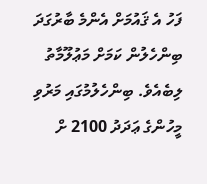ފަހު އެ ޤައުމަށް އެންމެ ބާރުގަދަ ބިންހެލުން ކަމަށް މަޢުލޫމާތު ލިބެއެވެ. ބިންހެލުމުގައި މަރުވި މީހުންގެ ޢަދަދު 2100 ށް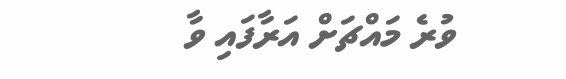ވުރެ މައްޗަށް އަރާފައި ވާ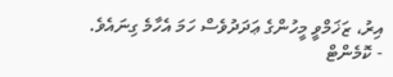އިރު، ޒަޚަމްވީ މީހުންގެ ޢަދަދުވެސް ހަމަ އެހާމެ ގިނައެވެ.
- ކޮމެންޓް